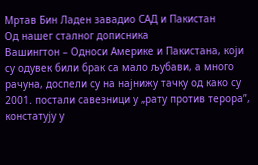Мртав Бин Ладен завадио САД и Пакистан
Од нашег сталног дописника
Вашингтон – Односи Америке и Пакистана, који су одувек били брак са мало љубави, а много рачуна, доспели су на најнижу тачку од како су 2001. постали савезници у „рату против терора”, констатују у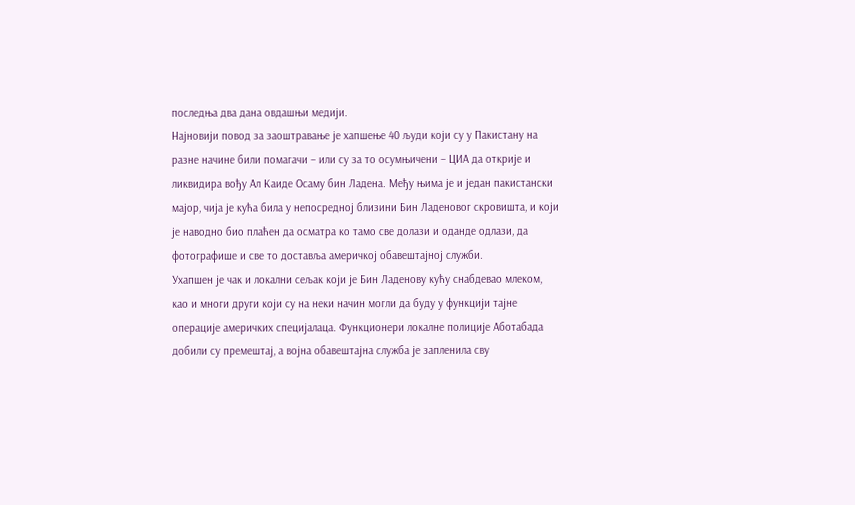последња два дана овдашњи медији.
Најновији повод за заоштравање је хапшење 40 људи који су у Пакистану на разне начине били помагачи – или су за то осумњичени – ЦИА да открије и ликвидира вођу Ал Каиде Осаму бин Ладена. Међу њима је и један пакистански мајор, чија је кућа била у непосредној близини Бин Ладеновог скровишта, и који је наводно био плаћен да осматра ко тамо све долази и оданде одлази, да фотографише и све то доставља америчкој обавештајној служби.
Ухапшен је чак и локални сељак који је Бин Ладенову кућу снабдевао млеком, као и многи други који су на неки начин могли да буду у функцији тајне операције америчких специјалаца. Функционери локалне полиције Аботабада добили су премештај, а војна обавештајна служба је запленила сву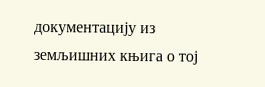документацију из земљишних књига о тој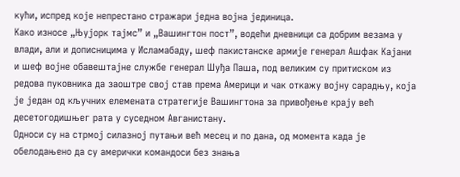кући, испред које непрестано стражари једна војна јединица.
Како износе „Њујорк тајмс” и „Вашингтон пост”, водећи дневници са добрим везама у влади, али и дописницима у Исламабаду, шеф пакистанске армије генерал Ашфак Кајани и шеф војне обавештајне службе генерал Шуђа Паша, под великим су притиском из редова пуковника да заоштре свој став према Америци и чак откажу војну сарадњу, која је један од кључних елемената стратегије Вашингтона за привођење крају већ десетогодишњег рата у суседном Авганистану.
Односи су на стрмој силазној путањи већ месец и по дана, од момента када је обелодањено да су амерички командоси без знања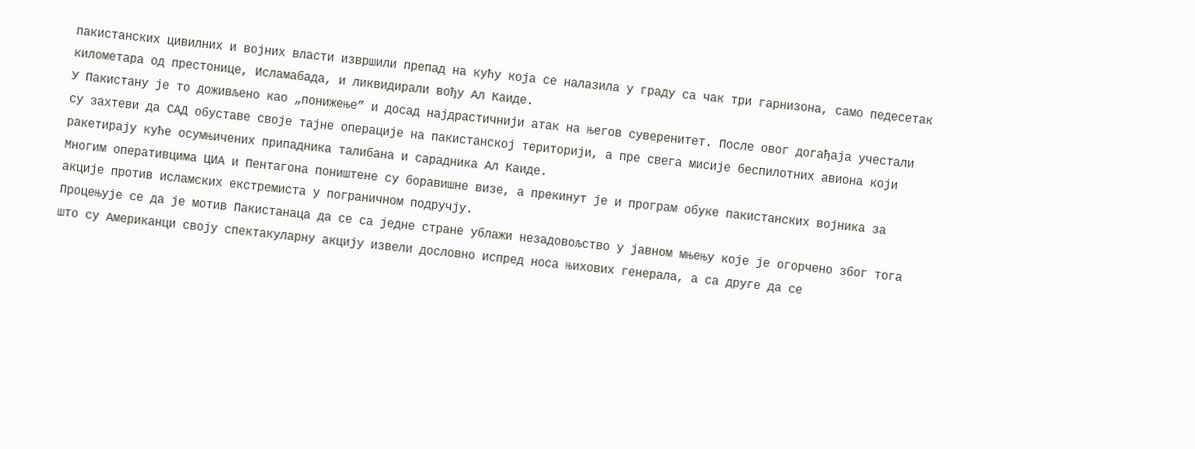пакистанских цивилних и војних власти извршили препад на кућу која се налазила у граду са чак три гарнизона, само педесетак километара од престонице, Исламабада, и ликвидирали вођу Ал Каиде.
У Пакистану је то доживљено као „понижење” и досад најдрастичнији атак на његов суверенитет. После овог догађаја учестали су захтеви да САД обуставе своје тајне операције на пакистанској територији, а пре свега мисије беспилотних авиона који ракетирају куће осумњичених припадника талибана и сарадника Ал Каиде.
Многим оперативцима ЦИА и Пентагона поништене су боравишне визе, а прекинут је и програм обуке пакистанских војника за акције против исламских екстремиста у пограничном подручју.
Процењује се да је мотив Пакистанаца да се са једне стране ублажи незадовољство у јавном мњењу које је огорчено због тога што су Американци своју спектакуларну акцију извели дословно испред носа њихових генерала, а са друге да се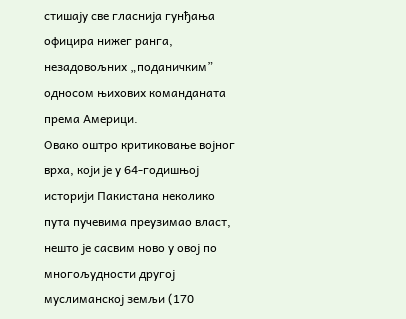стишају све гласнија гунђања официра нижег ранга, незадовољних „поданичким” односом њихових команданата према Америци.
Овако оштро критиковање војног врха, који је у 64-годишњој историји Пакистана неколико пута пучевима преузимао власт, нешто је сасвим ново у овој по многољудности другој муслиманској земљи (170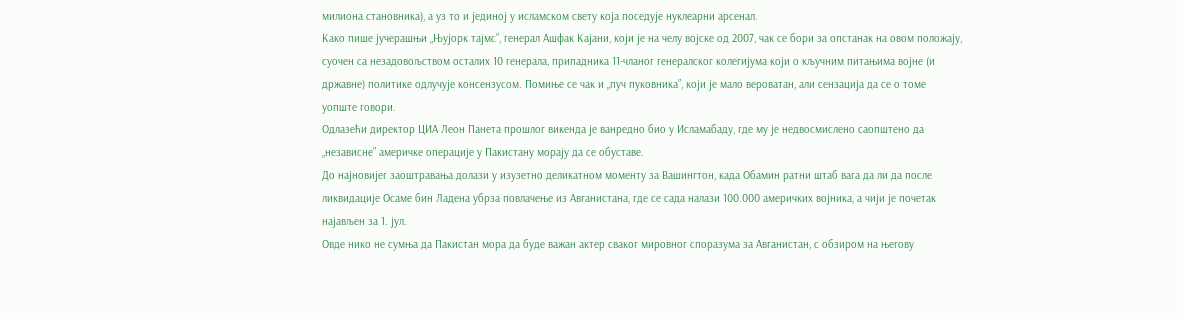милиона становника), а уз то и јединој у исламском свету која поседује нуклеарни арсенал.
Како пише јучерашњи „Њујорк тајмс”, генерал Ашфак Кајани, који је на челу војске од 2007, чак се бори за опстанак на овом положају, суочен са незадовољством осталих 10 генерала, припадника 11-чланог генералског колегијума који о кључним питањима војне (и државне) политике одлучује консензусом. Помиње се чак и „пуч пуковника”, који је мало вероватан, али сензација да се о томе уопште говори.
Одлазећи директор ЦИА Леон Панета прошлог викенда је ванредно био у Исламабаду, где му је недвосмислено саопштено да „независне” америчке операције у Пакистану морају да се обуставе.
До најновијег заоштравања долази у изузетно деликатном моменту за Вашингтон, када Обамин ратни штаб вага да ли да после ликвидације Осаме бин Ладена убрза повлачење из Авганистана, где се сада налази 100.000 америчких војника, а чији је почетак најављен за 1. јул.
Овде нико не сумња да Пакистан мора да буде важан актер сваког мировног споразума за Авганистан, с обзиром на његову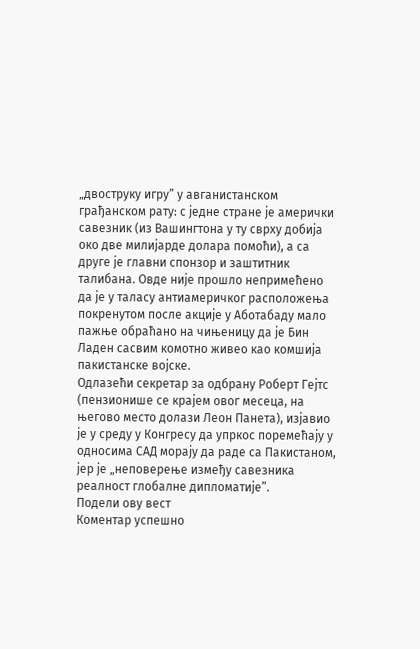„двоструку игру” у авганистанском грађанском рату: с једне стране је амерички савезник (из Вашингтона у ту сврху добија око две милијарде долара помоћи), а са друге је главни спонзор и заштитник талибана. Овде није прошло непримећено да је у таласу антиамеричког расположења покренутом после акције у Аботабаду мало пажње обраћано на чињеницу да је Бин Ладен сасвим комотно живео као комшија пакистанске војске.
Одлазећи секретар за одбрану Роберт Гејтс (пензионише се крајем овог месеца, на његово место долази Леон Панета), изјавио је у среду у Конгресу да упркос поремећају у односима САД морају да раде са Пакистаном, јер је „неповерење између савезника реалност глобалне дипломатије”.
Подели ову вест
Комeнтар успeшно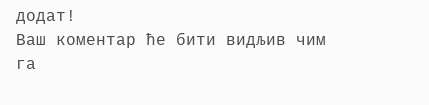додат!
Ваш комeнтар ћe бити видљив чим га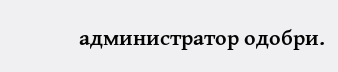администратор одобри.